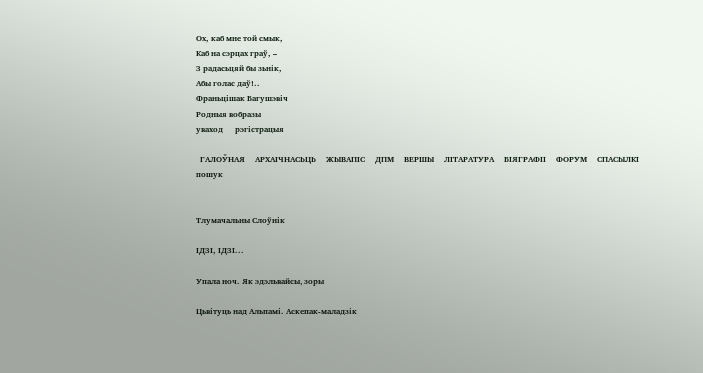Ох, каб мне той смык,
Каб на сэрцах граў, –
З радасьцяй бы зьнік,
Абы голас даў!..
Франьцішак Багушэвіч
Родныя вобразы
уваход      рэгiстрацыя

  ГАЛОЎНАЯ     АРХАІЧНАСЬЦЬ     ЖЫВАПІС     ДПМ     ВЕРШЫ     ЛІТАРАТУРА     БІЯГРАФІІ     ФОРУМ     СПАСЫЛКІ
пошук


Тлумачальны Слоўнік

ІДЗІ, ІДЗІ...

Упала ноч. Як эдэльвайсы‚ зоры

Цьвітуць над Альпамі. Аскепак-маладзік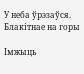У неба ўрэзаўся. Блакітнае на горы

Імжыць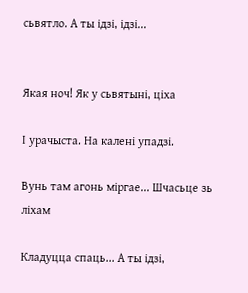сьвятло. А ты ідзі‚ ідзі...


Якая ноч! Як у сьвятыні‚ ціха

І урачыста. На калені упадзі.

Вунь там агонь міргае... Шчасьце зь ліхам

Кладуцца спаць... А ты ідзі‚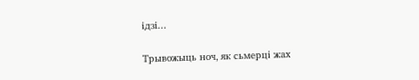ідзі...


Трывожыць ноч‚ як сьмерці жах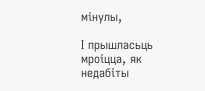мінулы‚

І прышласьць мроіцца‚ як недабіты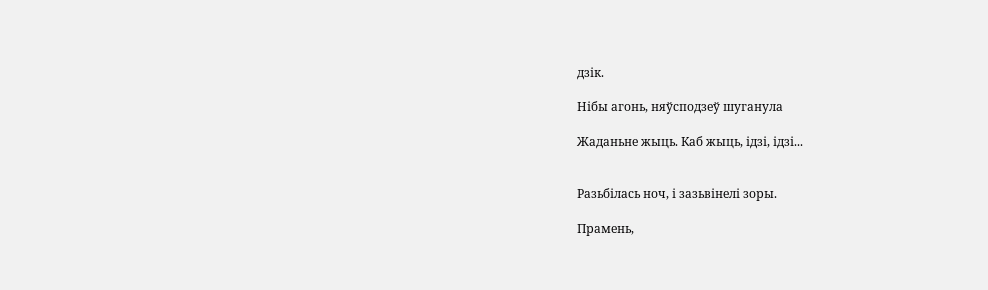дзік.

Нібы агонь‚ няўсподзеў шуганула

Жаданьне жыць. Каб жыць‚ ідзі‚ ідзі...


Разьбілась ноч‚ і зазьвінелі зоры.

Прамень‚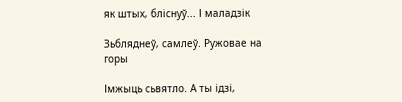як штых‚ бліснуў... І маладзік

Зьбляднеў‚ самлеў. Ружовае на горы

Імжыць сьвятло. А ты ідзі‚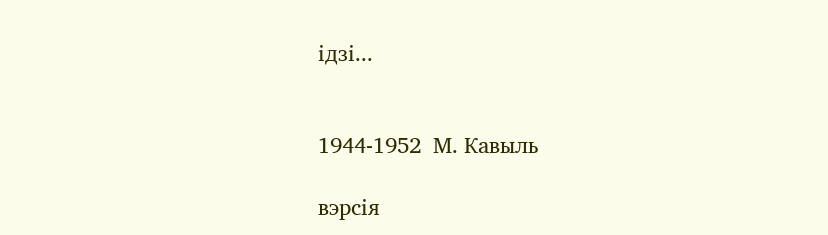ідзі...


1944-1952  М. Кавыль

вэрсія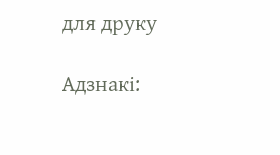для друку

Адзнакi: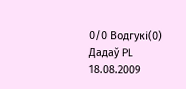0/0 Водгукі(0)
Дадаў PL 18.08.2009